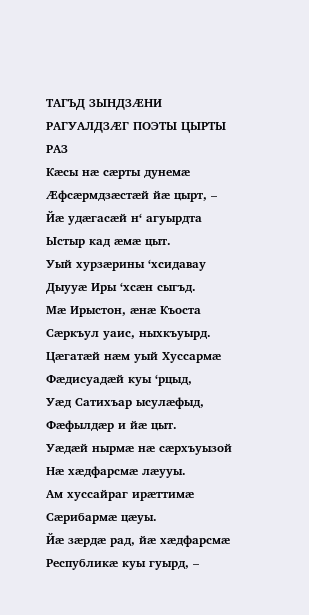ТАГЪД ЗЫНДЗÆНИ РАГУАЛДЗÆГ ПОЭТЫ ЦЫРТЫ РАЗ
Кæсы нæ сæрты дунемæ
Æфсæрмдзæстæй йæ цырт, –
Йæ удæгасæй н‘ агуырдта
Ыстыр кад æмæ цыт.
Уый хурзæрины ‘хсидавау
Дыууæ Иры ‘хсæн сыгъд.
Мæ Ирыстон, æнæ Къоста
Сæркъул уаис, ныхкъуырд.
Цæгатæй нæм уый Хуссармæ
Фæдисуадæй куы ‘рцыд,
Уæд Сатихъар ысулæфыд,
Фæфылдæр и йæ цыт.
Уæдæй нырмæ нæ сæрхъуызой
Нæ хæдфарсмæ лæууы.
Ам хуссайраг ирæттимæ
Сæрибармæ цæуы.
Йæ зæрдæ рад, йæ хæдфарсмæ
Республикæ куы гуырд, –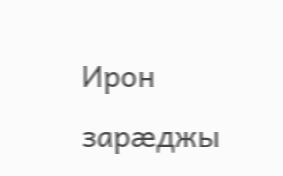Ирон зарæджы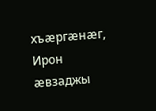хъæргæнæг,
Ирон æвзаджы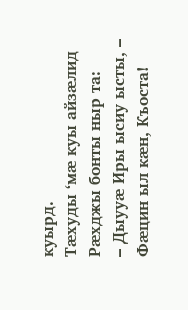куырд.
Тæхуды ‘мæ куы айзæлид
Рæхджы бонты ныр та:
– Дыууæ Иры ысиу ысты, –
Фæцин ыл кæн, Къоста!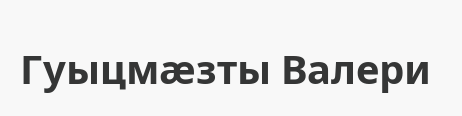Гуыцмæзты Валери